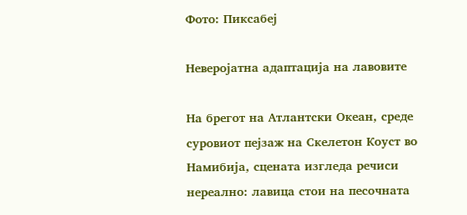Фото: Пиксабеј

Неверојатна адаптација на лавовите

На брегот на Атлантски Океан, среде суровиот пејзаж на Скелетон Коуст во Намибија, сцената изгледа речиси нереално: лавица стои на песочната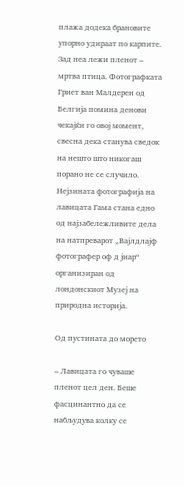плажа додека брановите упорно удираат по карпите. Зад неа лежи пленот – мртва птица. Фотографката Гриет ван Малдерен од Белгија помина денови чекајќи го овој момент, свесна дека станува сведок на нешто што никогаш порано не се случило. Нејзината фотографија на лавицата Гама стана едно од најзабележливите дела на натпреварот „Вајлдлајф фотографер оф д јиар“ организиран од лондонскиот Музеј на природна историја.

Од пустината до морето

– Лавицата го чуваше пленот цел ден. Беше фасцинантно да се набљудува колку се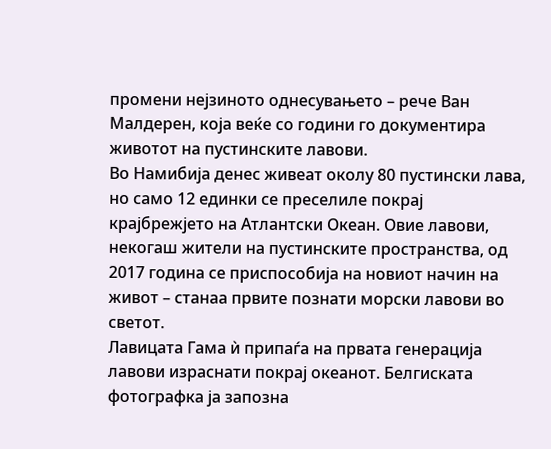промени нејзиното однесувањето – рече Ван Малдерен, која веќе со години го документира животот на пустинските лавови.
Во Намибија денес живеат околу 80 пустински лава, но само 12 единки се преселиле покрај крајбрежјето на Атлантски Океан. Овие лавови, некогаш жители на пустинските пространства, од 2017 година се приспособија на новиот начин на живот – станаа првите познати морски лавови во светот.
Лавицата Гама ѝ припаѓа на првата генерација лавови израснати покрај океанот. Белгиската фотографка ја запозна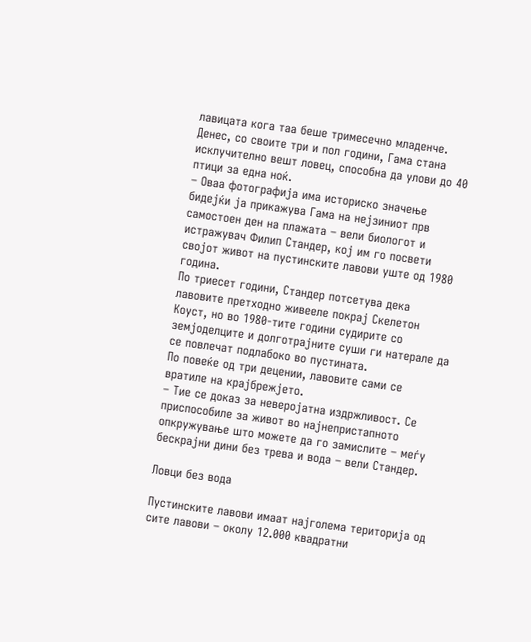лавицата кога таа беше тримесечно младенче. Денес, со своите три и пол години, Гама стана исклучително вешт ловец, способна да улови до 40 птици за една ноќ.
– Оваа фотографија има историско значење бидејќи ја прикажува Гама на нејзиниот прв самостоен ден на плажата – вели биологот и истражувач Филип Стандер, кој им го посвети својот живот на пустинските лавови уште од 1980 година.
По триесет години, Стандер потсетува дека лавовите претходно живееле покрај Скелетон Коуст, но во 1980-тите години судирите со земјоделците и долготрајните суши ги натерале да се повлечат подлабоко во пустината.
По повеќе од три децении, лавовите сами се вратиле на крајбрежјето.
– Тие се доказ за неверојатна издржливост. Се приспособиле за живот во најнепристапното опкружување што можете да го замислите – меѓу бескрајни дини без трева и вода – вели Стандер.

Ловци без вода

Пустинските лавови имаат најголема територија од сите лавови – околу 12.000 квадратни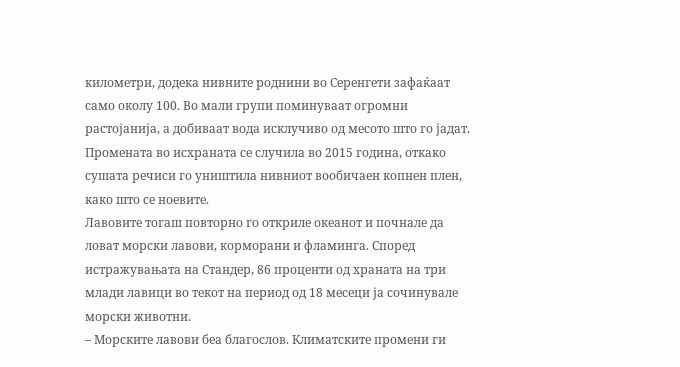километри, додека нивните роднини во Серенгети зафаќаат само околу 100. Во мали групи поминуваат огромни растојанија, а добиваат вода исклучиво од месото што го јадат. Промената во исхраната се случила во 2015 година, откако сушата речиси го уништила нивниот вообичаен копнен плен, како што се ноевите.
Лавовите тогаш повторно го откриле океанот и почнале да ловат морски лавови, корморани и фламинга. Според истражувањата на Стандер, 86 проценти од храната на три млади лавици во текот на период од 18 месеци ја сочинувале морски животни.
– Морските лавови беа благослов. Климатските промени ги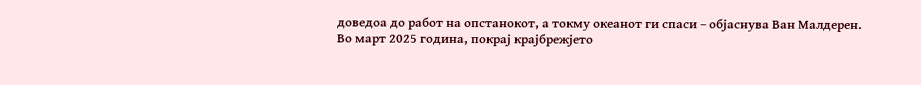доведоа до работ на опстанокот, а токму океанот ги спаси – објаснува Ван Малдерен.
Во март 2025 година, покрај крајбрежјето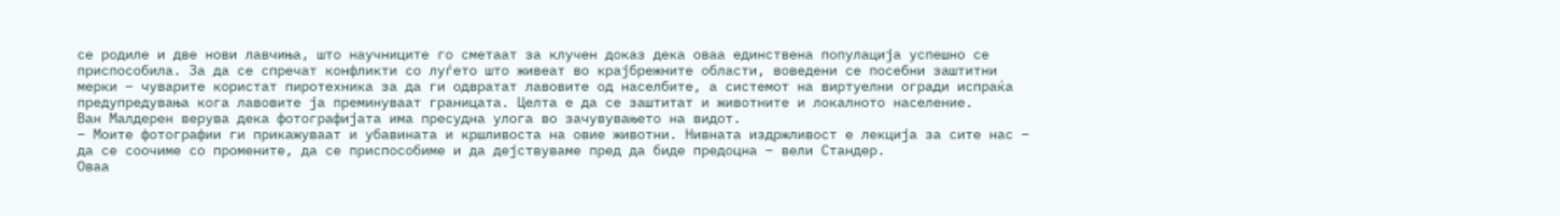се родиле и две нови лавчиња, што научниците го сметаат за клучен доказ дека оваа единствена популација успешно се приспособила. За да се спречат конфликти со луѓето што живеат во крајбрежните области, воведени се посебни заштитни мерки – чуварите користат пиротехника за да ги одвратат лавовите од населбите, а системот на виртуелни огради испраќа предупредувања кога лавовите ја преминуваат границата. Целта е да се заштитат и животните и локалното население.
Ван Малдерен верува дека фотографијата има пресудна улога во зачувувањето на видот.
– Моите фотографии ги прикажуваат и убавината и кршливоста на овие животни. Нивната издржливост е лекција за сите нас – да се соочиме со промените, да се приспособиме и да дејствуваме пред да биде предоцна – вели Стандер.
Оваа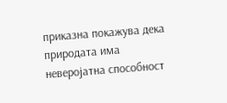приказна покажува дека природата има неверојатна способност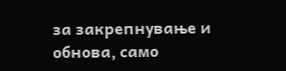за закрепнување и обнова, само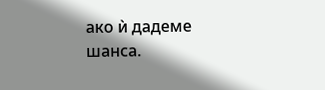ако ѝ дадеме шанса.